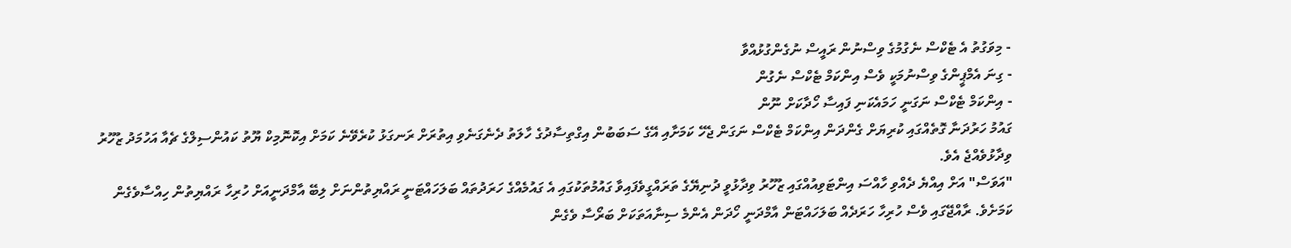- މިވަގުތު އެ ޓެކްސް ނެގުމުގެ ވިސްނުން ރައީސް ނުގެންގުޅުއްވާ
- ގިނަ އެމްޕީންގެ ވިސްނުމަކީ ވެސް އިންކަމް ޓެކްސް ނެގުން
- އިންކަމް ޓެކްސް ނަގަނީ ހަމައެކަނި ފައިސާ ހޯދާކަށް ނޫން
ގައުމު ހަރުދަނާ ގޮތެއްގައި ކުރިޔަށް ގެންދަން އިންކަމް ޓެކްސް ނަގަން ޖެހޭ ކަމަށާއި އޭގެ ސަބަބުން އިގްތިސާދުގެ ހާލަތު ދެނެގަނެވި އިތުރަށް ރަނގަޅު ކުރެވޭނެ ކަމަށް އިކޮނޮމިކް ޔޫތު ކައުންސިލްގެ ޗެއާ އަހުމަދު ޒުހޫރު ވިދާޅުވެއްޖެ އެވެ.
"އަވަސް" އަށް އިއްޔެ ދެއްވި ހާއްސަ އިންޓަވިއުއްގައި ޒުހޫރު ވިދާޅުވީ ދުނިޔޭގެ ތަރައްގީވެފައިވާ ގައުމުތަކުގައި އެ ގައުމެއްގެ ހަރަދުތައް ބަލަހައްޓަނީ ރައްޔިތުންނަށް ލިބޭ އާމްދަނީއަށް ހުރިހާ ރައްޔިތުން ހިއްސާވެގެން ކަމަށެވެ. ރާއްޖޭގައި ވެސް ހުރިހާ ހަރަދެއް ބަލަހައްޓަން އާމްދަނީ ހޯދަން އެންމެ ސިނާއަތަކަށް ބަރޯސާ ވެގެން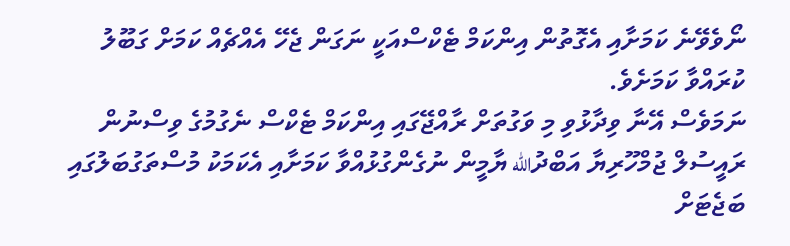ނޯވެވޭނެ ކަމަށާއި އެގޮތުން އިންކަމް ޓެކްސްއަކީ ނަގަން ޖެހޭ އެއްޗެއް ކަމަށް ގަބޫލު ކުރައްވާ ކަމަށެވެ.
ނަމަވެސް އޭނާ ވިދާޅުވި މި ވަގުތަށް ރާއްޖޭގައި އިންކަމް ޓެކްސް ނެގުމުގެ ވިސްނުން ރައީސުލް ޖުމްހޫރިޔާ އަބްދުالله ޔާމީން ނުގެންގުޅުއްވާ ކަމަށާއި އެކަމަކު މުސްތަގުބަލުގައި ބަޖެޓަށް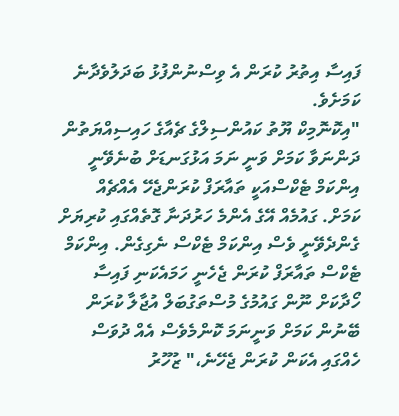ފައިސާ އިތުރު ކުރަން އެ ވިސްނުންފުޅު ބަދަލުވެދާނެ ކަމަށެވެ.
"އިކޮނޮމިކް ޔޫތު ކައުންސިލްގެ ޗެއާގެ ހައިސިއްޔަތުން ދަންނަވާ ކަމަށް ވަނީ ނަމަ އަޅުގަނޑަށް ބުނެވޭނީ އިންކަމް ޓެކްސްއަކީ ތައާރަފް ކުރަންޖެހޭ އެއްޗެއް ކަމަށް. ގައުމެއް އޭގެ އެންމެ ހަރުދަނާ ގޮތެއްގައި ކުރިޔަށް ގެންދެވޭނީ ވެސް އިންކަމް ޓެކްސް ނެގިގެން. އިންކަމް ޓެކްސް ތައާރަފް ކުރަން ޖެހެނީ ހަމައެކަނި ފައިސާ ހޯދާކަށް ނޫން ގައުމުގެ މުސްތަގުބަލް އުޖާލާ ކުރަން ބޭނުން ކަމަށް ވަނީނަމަ ކޮންމެވެސް އެއް ދުވަސް ހެއްގައި އެކަން ކުރަން ޖެހޭނެ،" ޒުހޫރު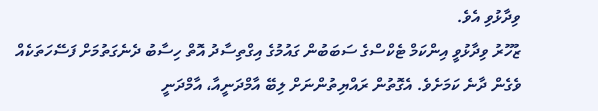ވިދާޅުވި އެވެ.
ޒުހޫރު ވިދާޅުވީ އިންކަމް ޓެކްސްގެ ސަބަބުން ގައުމުގެ އިގްތިސާދު އޮތް ހިސާބު ދެނެގަތުމަށް ފަސޭހަތަކެއް ވެގެން ދާނެ ކަމަށެވެ. އެގޮތުން ރައްޔިތުންނަށް ލިބޭ އާމްދަނީއާ، އާމްދަނީ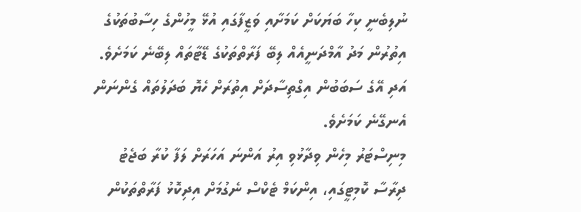ނުލިބެނީ ކިހާ ބަޔަކަށް ކަމަށާއި ވަޒީފާގައި އުޅޭ މީހުންގެ ހިސާބުތަކުގެ އިތުރުން މަދު އާމްދަނީއެއް ލިބޭ ފަރާތްތަކުގެ ޑޭޓާތައް ލިބޭނެ ކަމަށެވެ. އަދި އޭގެ ސަބަބުން އިގްތިސާދަށް އިތުރަށް ހެޔޮ ބަދަލުތައް ގެންނަން އެނގޭނެ ކަމަށެވެ.
މިނިސްޓަރު މިހެން ވިދާޅުވި އިރު އަންނަ އަހަރަށް ލަފާ ކުރާ ބަޖެޓު ދިރާސާ ކޮމިޓީގައި، އިންކަމް ޓެކްސް ނެގުމަށް އިދިކޮޅު ފަރާތްތަކުން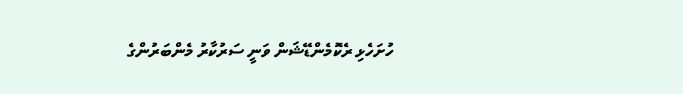ހުށަހެޅި ރެކޮމެންޑޭޝަން ވަނީ ސަރުކާރު މެންބަރުންގެ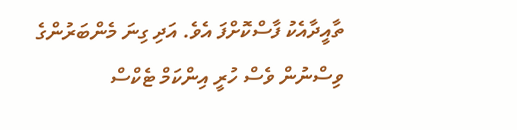ތާއީދާއެކު ފާސްކޮށްފަ އެވެ. އަދި ގިނަ މެންބަރުންގެ ވިސްނުން ވެސް ހުރީ އިންކަމް ޓެކްސް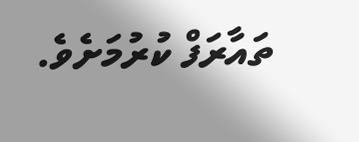ތައާރަފް ކުރުމަށެވެ.